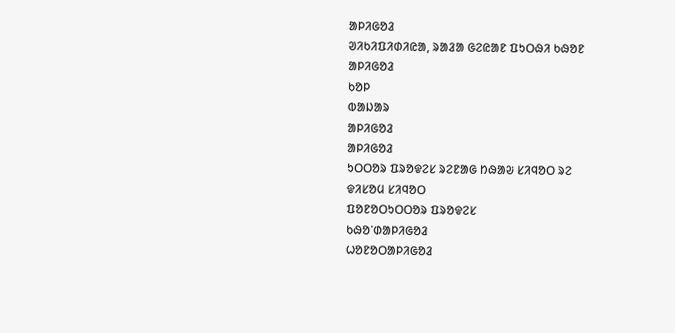ᱟᱞᱤᱜᱚᱲ
ᱣᱤᱠᱤᱯᱤᱰᱤᱭᱟ, ᱨᱟᱲᱟ ᱜᱮᱭᱟᱱ ᱯᱩᱛᱷᱤ ᱠᱷᱚᱱ
ᱟᱞᱤᱜᱚᱲ
ᱠᱚᱞ
ᱵᱟᱡᱟᱨ
ᱟᱞᱤᱜᱚᱲ
ᱟᱞᱤᱜᱚᱲ
ᱩᱛᱛᱚᱨ ᱯᱨᱚᱫᱮᱥ ᱨᱮᱱᱟᱜ ᱴᱷᱟᱶ ᱥᱤᱧᱚᱛ ᱨᱮ
ᱫᱤᱥᱚᱢ ᱥᱤᱧᱚᱛ
ᱯᱚᱱᱚᱛᱩᱛᱛᱚᱨ ᱯᱨᱚᱫᱮᱥ
ᱠᱷᱚᱸᱰᱟᱞᱤᱜᱚᱲ
ᱦᱚᱱᱚᱛᱟᱞᱤᱜᱚᱲ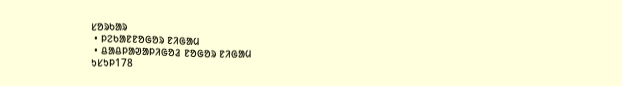ᱥᱚᱨᱠᱟᱨ
 • ᱞᱮᱠᱟᱱᱱᱚᱜᱚᱨ ᱱᱤᱜᱟᱢ
 • ᱪᱟᱪᱞᱟᱣᱟᱞᱤᱜᱚᱲ ᱱᱚᱜᱚᱨ ᱱᱤᱜᱟᱢ
ᱩᱥᱩᱞ178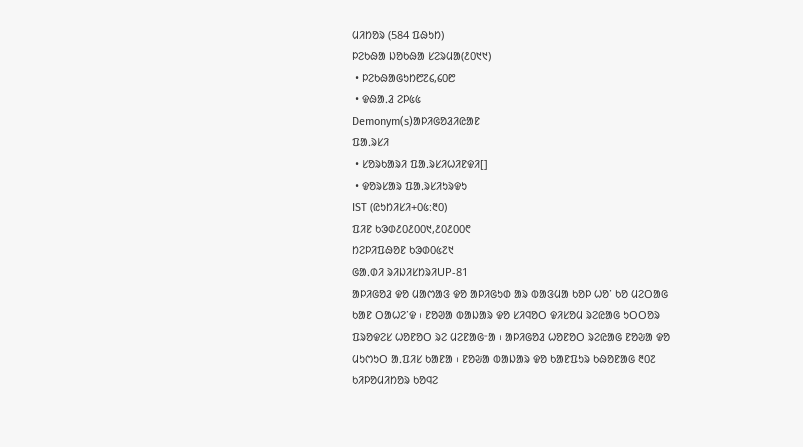ᱢᱤᱴᱚᱨ (584 ᱯᱷᱩᱴ)
ᱞᱮᱠᱷᱟ ᱡᱚᱠᱷᱟ ᱥᱮᱨᱢᱟ(᱒᱐᱑᱑)
 • ᱞᱮᱠᱷᱟᱜᱩᱴ᱘᱗᱔,᱔᱐᱘
 • ᱫᱷᱟᱹᱲ ᱮᱞ᱕᱕
Demonym(s)ᱟᱞᱤᱜᱚᱲᱤᱭᱟᱱ
ᱯᱟᱹᱨᱥᱤ
 • ᱥᱚᱨᱠᱟᱨᱤ ᱯᱟᱹᱨᱥᱤᱦᱤᱱᱫᱤ[]
 • ᱫᱚᱨᱥᱟᱨ ᱯᱟᱹᱨᱥᱤᱩᱨᱫᱩ
IST (ᱭᱩᱴᱤᱥᱤ+᱐᱕:᱓᱐)
ᱯᱤᱱ ᱠᱳᱰ᱒᱐᱒᱐᱐᱑,᱒᱐᱒᱐᱐᱖
ᱴᱮᱞᱤᱯᱷᱚᱱ ᱠᱳᱰ᱐᱕᱗᱑
ᱜᱟᱹᱰᱤ ᱨᱤᱡᱤᱥᱴᱨᱤUP-81
ᱟᱞᱤᱜᱚᱲ ᱫᱚ ᱢᱟᱬᱟᱝ ᱫᱚ ᱟᱞᱤᱜᱩᱰ ᱟᱨ ᱵᱟᱝᱢᱟ ᱠᱚᱞ ᱦᱚᱸ ᱠᱚ ᱢᱮᱛᱟᱜ ᱠᱟᱱ ᱛᱟᱦᱮᱸᱫ ᱾ ᱱᱚᱣᱟ ᱵᱟᱡᱟᱨ ᱫᱚ ᱥᱤᱧᱚᱛ ᱫᱤᱥᱚᱢ ᱨᱮᱭᱟᱜ ᱩᱛᱛᱚᱨ ᱯᱨᱚᱫᱮᱥ ᱦᱚᱱᱚᱛ ᱨᱮ ᱢᱮᱱᱟᱜᱼᱟ ᱾ ᱟᱞᱤᱜᱚᱲ ᱦᱚᱱᱚᱛ ᱨᱮᱭᱟᱜ ᱱᱚᱶᱟ ᱫᱚ ᱢᱩᱬᱩᱛ ᱟᱹᱯᱤᱥ ᱠᱟᱱᱟ ᱾ ᱱᱚᱶᱟ ᱵᱟᱡᱟᱨ ᱫᱚ ᱠᱟᱱᱯᱩᱨ ᱠᱷᱚᱱᱟᱜ ᱓᱐᱗ ᱠᱤᱞᱚᱢᱤᱴᱚᱨ ᱠᱚᱧᱮ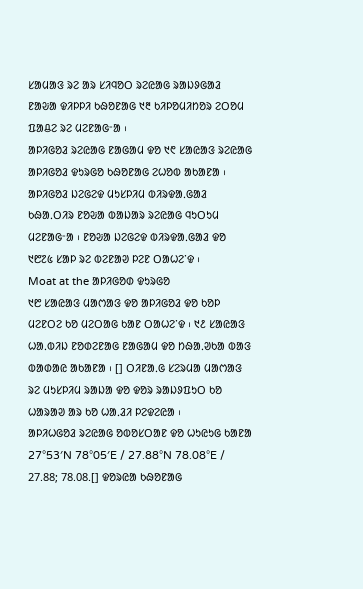ᱥᱟᱢᱟᱝ ᱨᱮ ᱟᱨ ᱥᱤᱧᱚᱛ ᱨᱮᱭᱟᱜ ᱨᱟᱡᱽᱜᱟᱲ ᱱᱟᱶᱟ ᱫᱤᱞᱞᱤ ᱠᱷᱚᱱᱟᱜ ᱑᱓ ᱠᱤᱞᱚᱢᱤᱴᱚᱨ ᱮᱛᱚᱢ ᱯᱟᱪᱮ ᱨᱮ ᱢᱮᱱᱟᱜᱼᱟ ᱾
ᱟᱞᱤᱜᱚᱲ ᱨᱮᱭᱟᱜ ᱱᱟᱜᱟᱢ ᱫᱚ ᱑᱖ ᱥᱟᱭᱟᱝ ᱨᱮᱭᱟᱜ ᱟᱞᱤᱜᱚᱲ ᱫᱩᱨᱜᱚ ᱠᱷᱚᱱᱟᱜ ᱮᱦᱚᱵ ᱟᱠᱟᱱᱟ ᱾ ᱟᱞᱤᱜᱚᱲ ᱡᱮᱜᱮᱫ ᱢᱩᱥᱞᱤᱢ ᱵᱤᱨᱫᱟᱹᱜᱟᱲ ᱠᱷᱟᱹᱛᱤᱨ ᱱᱚᱶᱟ ᱵᱟᱡᱟᱨ ᱨᱮᱭᱟᱜ ᱧᱩᱛᱩᱢ ᱢᱮᱱᱟᱜᱼᱟ ᱾ ᱱᱚᱶᱟ ᱡᱮᱜᱮᱫ ᱵᱤᱨᱫᱟᱹᱜᱟᱲ ᱫᱚ ᱑᱘᱗᱕ ᱥᱟᱞ ᱨᱮ ᱵᱮᱱᱟᱣ ᱞᱮᱱ ᱛᱟᱦᱮᱸᱫ ᱾
Moat at the ᱟᱞᱤᱜᱚᱰ ᱫᱩᱨᱜᱚ
᱑᱘ ᱥᱟᱭᱟᱝ ᱢᱟᱬᱟᱝ ᱫᱚ ᱟᱞᱤᱜᱚᱲ ᱫᱚ ᱠᱚᱞ ᱢᱮᱱᱛᱮ ᱠᱚ ᱢᱮᱛᱟᱜ ᱠᱟᱱ ᱛᱟᱦᱮᱸᱫ ᱾ ᱑᱒ ᱥᱟᱭᱟᱝ ᱦᱟᱹᱵᱤᱡ ᱱᱚᱰᱮᱱᱟᱜ ᱱᱟᱜᱟᱢ ᱫᱚ ᱴᱷᱟᱹᱣᱠᱟ ᱵᱟᱝ ᱵᱟᱰᱟᱭ ᱟᱠᱟᱱᱟ ᱾ [] ᱛᱤᱱᱟᱹᱜ ᱥᱮᱨᱢᱟ ᱢᱟᱬᱟᱝ ᱨᱮ ᱢᱩᱥᱞᱤᱢ ᱨᱟᱡᱟ ᱫᱚ ᱫᱚᱨ ᱨᱟᱡᱽᱯᱩᱛ ᱠᱚ ᱦᱟᱨᱟᱣ ᱟᱨ ᱠᱚ ᱦᱟᱹᱲᱤ ᱞᱮᱫᱮᱭᱟ ᱾
ᱟᱞᱤᱦᱜᱚᱲ ᱨᱮᱭᱟᱜ ᱚᱵᱚᱥᱛᱟᱱ ᱫᱚ ᱦᱩᱭᱩᱜ ᱠᱟᱱᱟ 27°53′N 78°05′E / 27.88°N 78.08°E / 27.88; 78.08.[] ᱫᱚᱨᱭᱟ ᱠᱷᱚᱱᱟᱜ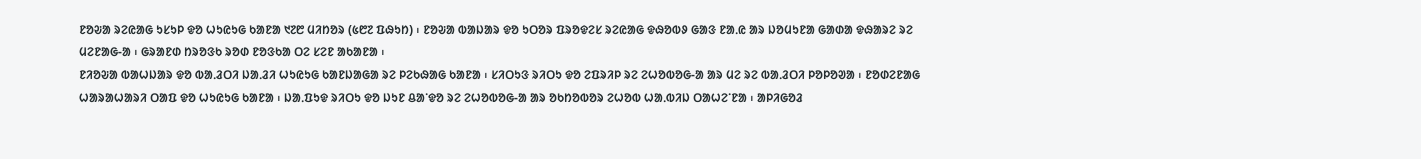ᱱᱚᱶᱟ ᱨᱮᱭᱟᱜ ᱩᱥᱩᱞ ᱫᱚ ᱦᱩᱭᱩᱜ ᱠᱟᱱᱟ ᱑᱗᱘ ᱢᱤᱴᱚᱨ (᱕᱘᱗ ᱯᱷᱩᱴ) ᱾ ᱱᱚᱶᱟ ᱵᱟᱡᱟᱨ ᱫᱚ ᱩᱛᱚᱨ ᱯᱨᱚᱫᱮᱥ ᱨᱮᱭᱟᱜ ᱫᱷᱚᱵᱽ ᱜᱟᱝ ᱱᱟᱹᱭ ᱟᱨ ᱡᱚᱢᱩᱱᱟ ᱜᱟᱰᱟ ᱫᱷᱟᱨᱮ ᱨᱮ ᱢᱮᱱᱟᱜ-ᱟ ᱾ ᱜᱨᱟᱱᱰ ᱴᱨᱚᱝᱠ ᱨᱚᱰ ᱱᱚᱝᱠᱟ ᱛᱮ ᱥᱮᱱ ᱟᱠᱟᱱᱟ ᱾
ᱱᱤᱚᱶᱟ ᱵᱟᱦᱡᱟᱨ ᱫᱚ ᱵᱟᱹᱲᱛᱤ ᱡᱟᱹᱲᱤ ᱦᱩᱭᱩᱜ ᱠᱟᱱᱡᱟᱜᱟ ᱨᱮ ᱞᱮᱠᱷᱟᱜ ᱠᱟᱱᱟ ᱾ ᱥᱤᱛᱩᱝ ᱨᱤᱛᱩ ᱫᱚ ᱮᱯᱨᱤᱞ ᱨᱮ ᱮᱦᱚᱵᱚᱜ-ᱟ ᱟᱨ ᱢᱮ ᱨᱮ ᱵᱟᱹᱲᱛᱤ ᱞᱚᱞᱚᱣᱟ ᱾ ᱱᱚᱰᱮᱱᱟᱜ ᱦᱟᱨᱟᱦᱟᱨᱤ ᱛᱟᱯ ᱫᱚ ᱦᱩᱭᱩᱜ ᱠᱟᱱᱟ ᱾ ᱡᱟᱹᱯᱩᱫ ᱨᱤᱛᱩ ᱫᱚ ᱡᱩᱱ ᱪᱟᱸᱫᱚ ᱨᱮ ᱮᱦᱚᱵᱚᱜ-ᱟ ᱟᱨ ᱚᱠᱴᱚᱵᱚᱨ ᱮᱦᱚᱵ ᱦᱟᱹᱵᱤᱡ ᱛᱟᱦᱮᱸᱱᱟ ᱾ ᱟᱞᱤᱜᱚᱲ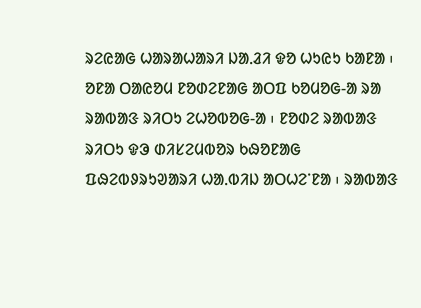ᱨᱮᱭᱟᱜ ᱦᱟᱨᱟᱦᱟᱨᱤ ᱡᱟᱹᱲᱤ ᱫᱚ ᱦᱩᱭᱩ ᱠᱟᱱᱟ ᱾ ᱚᱱᱟ ᱛᱟᱭᱚᱢ ᱱᱚᱰᱮᱱᱟᱜ ᱟᱛᱯ ᱠᱚᱢᱚᱜ-ᱟ ᱨᱟ ᱨᱟᱵᱟᱝ ᱨᱤᱛᱩ ᱮᱦᱚᱵᱚᱜ-ᱟ ᱾ ᱱᱚᱰᱮ ᱨᱟᱵᱟᱝ ᱨᱤᱛᱩ ᱫᱳ ᱰᱤᱥᱮᱢᱵᱚᱨ ᱠᱷᱚᱱᱟᱜ ᱯᱷᱮᱵᱽᱨᱩᱣᱟᱨᱤ ᱦᱟᱹᱵᱤᱡ ᱟᱛᱦᱮᱸᱱᱟ ᱾ ᱨᱟᱵᱟᱝ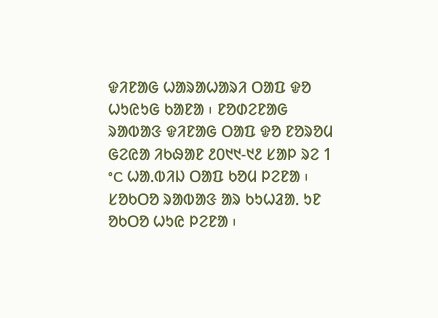ᱫᱤᱱᱟᱜ ᱦᱟᱨᱟᱦᱟᱨᱤ ᱛᱟᱯ ᱫᱚ ᱦᱩᱭᱩᱜ ᱠᱟᱱᱟ ᱾ ᱱᱚᱰᱮᱱᱟᱜ ᱨᱟᱵᱟᱝ ᱫᱤᱱᱟᱜ ᱛᱟᱯ ᱫᱚ ᱱᱚᱨᱚᱢ ᱜᱮᱭᱟ ᱤᱠᱷᱟᱱ ᱒᱐᱑᱑-᱑᱒ ᱥᱟᱞ ᱨᱮ 1 °C ᱦᱟᱹᱵᱤᱡ ᱛᱟᱯ ᱠᱚᱢ ᱞᱮᱱᱟ ᱾ ᱥᱚᱠᱛᱚ ᱨᱟᱵᱟᱝ ᱟᱨ ᱠᱩᱦᱲᱟᱹ ᱩᱱ ᱚᱠᱛᱚ ᱦᱩᱭ ᱞᱮᱱᱟ ᱾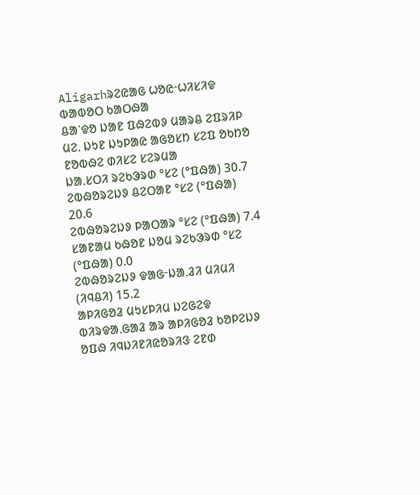Aligarhᱨᱮᱭᱟᱜ ᱦᱚᱭᱼᱦᱤᱥᱤᱫ ᱵᱟᱵᱚᱛ ᱠᱟᱛᱷᱟ
ᱪᱟᱸᱫᱚ ᱡᱟᱱ ᱯᱷᱮᱵᱽ ᱢᱟᱨᱪ ᱮᱯᱨᱤᱞ ᱢᱮᱹ ᱡᱩᱱ ᱡᱩᱞᱟᱭ ᱟᱜᱚᱥᱴ ᱥᱮᱯ ᱚᱠᱴᱚ ᱱᱚᱵᱷᱮ ᱰᱤᱥᱮ ᱥᱮᱨᱢᱟ
ᱡᱟᱹᱥᱛᱤ ᱨᱮᱠᱳᱨᱰ °ᱥᱮ (°ᱯᱷᱟ) 30.7
ᱮᱵᱷᱚᱨᱮᱡᱽ ᱪᱮᱛᱟᱱ °ᱥᱮ (°ᱯᱷᱟ) 20.6
ᱮᱵᱷᱚᱨᱮᱡᱽ ᱞᱟᱛᱟᱨ °ᱥᱮ (°ᱯᱷᱟ) 7.4
ᱥᱟᱱᱟᱢ ᱠᱷᱚᱱ ᱡᱚᱢ ᱨᱮᱠᱳᱨᱰ °ᱥᱮ (°ᱯᱷᱟ) 0.0
ᱮᱵᱷᱚᱨᱮᱡᱽ ᱫᱟᱜᱼᱡᱟᱹᱲᱤ ᱢᱤᱢᱤ (ᱤᱧᱪᱤ) 15.2
ᱟᱞᱤᱜᱚᱲ ᱢᱩᱥᱞᱤᱢ ᱡᱮᱜᱮᱫ ᱵᱤᱨᱫᱟᱹᱜᱟᱲ ᱟᱨ ᱟᱞᱤᱜᱚᱲ ᱠᱚᱞᱮᱡᱽ ᱚᱯᱷ ᱤᱧᱡᱤᱱᱤᱭᱚᱨᱤᱝ ᱮᱱᱰ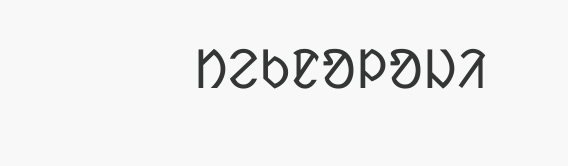ᱴᱮᱠᱱᱚᱞᱚᱡᱤ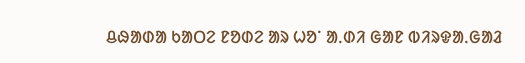ᱪᱷᱟᱰᱟ ᱠᱟᱛᱮ ᱱᱚᱰᱮ ᱟᱨ ᱦᱚᱸ ᱟᱹᱰᱤ ᱜᱟᱱ ᱵᱤᱨᱫᱟᱹᱜᱟᱲ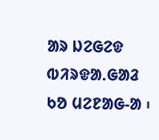ᱟᱨ ᱡᱮᱜᱮᱫ ᱵᱤᱨᱫᱟᱹᱜᱟᱲ ᱠᱚ ᱢᱮᱱᱟᱜ-ᱟ ᱾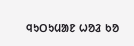ᱧᱩᱛᱩᱢᱟᱱ ᱦᱚᱲ ᱠᱚ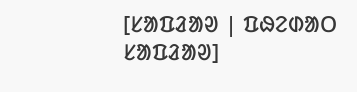[ᱥᱟᱯᱲᱟᱣ | ᱯᱷᱮᱰᱟᱛ ᱥᱟᱯᱲᱟᱣ]